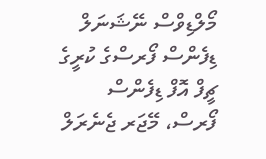މޯލްޑިވްސް ނޭޝަނަލް ޑިފެންސް ފޯރސްގެ ކުރީގެ ޗީފް އޮފް ޑިފެންސް ފޯރސް، މޭޖަރ ޖެނެރަލް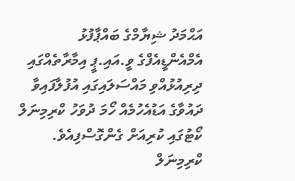އަޙްމަދު ޝިޔާމްގެ ބައްޕާފުޅު އެމްއެންޑީއެފްގެ ވީ.އައި.ޕީ އިމާރާތެއްގައި ދިރިއުޅުއްވި މައްސަލައިގައި އުފުލާފައިވާ ދައުވާގެ އަޑުއެހުމެއް ހޯމަ ދުވަހު ކްރިމިނަލް ކޯޓުގައި ކުރިއަށް ގެންގޮސްފިއެވެ.
ކްރިމިނަލް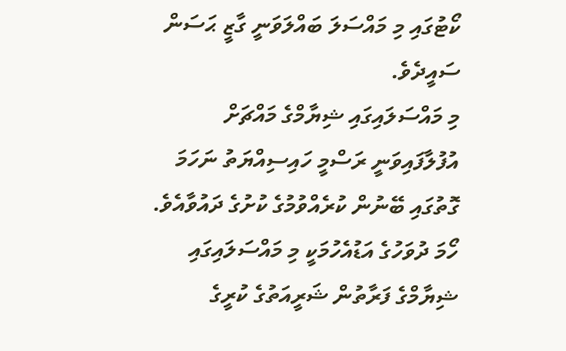ކޯޓުގައި މި މައްސަލަ ބައްލަވަނީ ގާޒީ ޙަސަން ސައީދެވެ.
މި މައްސަލައިގައި ޝިޔާމްގެ މައްޗަށް އުފުލާފައިވަނީ ރަސްމީ ހައިސިއްޔަތު ނަހަމަ ގޮތުގައި ބޭނުން ކުރެއްވުމުގެ ކުށުގެ ދައުވާއެވެ. ހޯމަ ދުވަހުގެ އަޑުއެހުމަކީ މި މައްސަލައިގައި ޝިޔާމްގެ ފަރާތުން ޝަރީއަތުގެ ކުރީގެ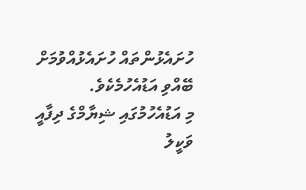ހުށައެޅުންތައް ހުށައެޅުއްވުމަށް ބޭއްވި އަޑުއެހުމެކެވެ.
މި އަޑުއެހުމުގައި ޝިޔާމްގެ ދިފާއީ ވަކީލު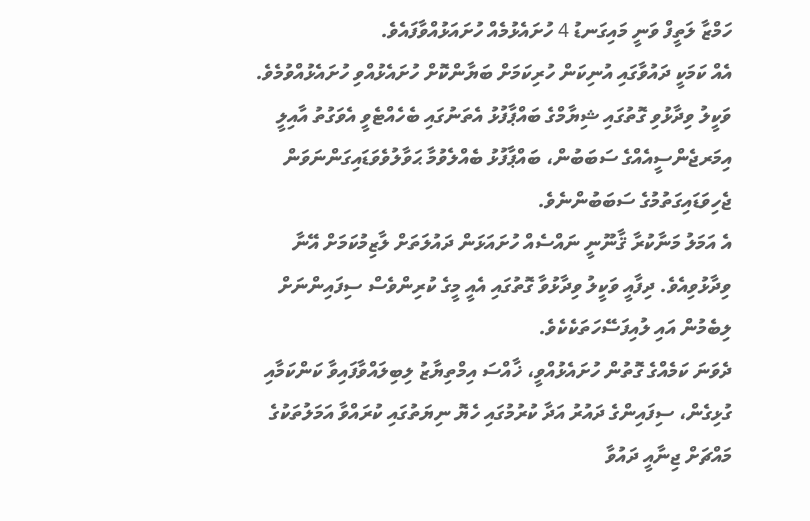ހަމްޒާ ލަތީފް ވަނީ މައިގަނޑު 4 ހުށައެޅުމެއް ހުށައަޅުއްވާފައެވެ.
އެއް ކަމަކީ ދައުވާގައި އުނިކަން ހުރިކަމަށް ބަޔާންކޮށް ހުށައެޅުއްވި ހުށައެޅުއްވުމެވެ. ވަކީލު ވިދާޅުވި ގޮތުގައި ޝިޔާމްގެ ބައްޕާފުޅު އެތަނުގައި ބެހެއްޓެވީ އެވަގުތު އާއިލީ އިމަރޖެންސީއެއްގެ ސަބަބުން، ބައްޕާފުޅު ބެއްލެވުމާ ޙަވާލުވެވަޑައިގަންނަވަން ޖެހިވަޑައިގަތުމުގެ ސަބަބުންނެވެ.
އެ އަމަލު މަނާކުރާ ޤާނޫނީ ނައްސެއް ހުށައަޅަން ދައުލަތަށް ލާޒިމުކަމަށް އޭނާ ވިދާޅުވިއެވެ. ދިފާއީ ވަކީލު ވިދާޅުވާ ގޮތުގައި އެއީ މީގެ ކުރިންވެސް ސިފައިންނަށް ލިބެމުން އައި ލުއިފަސޭހަތަކެކެވެ.
ދެވަނަ ކަމެއްގެ ގޮތުން ހުށައެޅުއްވީ، ޚާއްސަ އިމްތިޔާޒު ލިބިލައްވާފައިވާ ކަންކަމާއި ގުޅިގެން، ސިފައިންގެ ދައުރު އަދާ ކުރުމުގައި ހެޔޮ ނިޔަތުގައި ކުރައްވާ އަމަލުތަކުގެ މައްޗަށް ޖިނާއީ ދައުވާ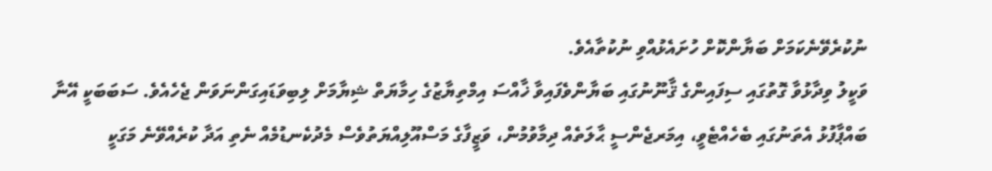ނުކުރެވޭނެކަމަށް ބަޔާންކޮށް ހުށައެޅުއްވި ނުކުތާއެވެ.
ވަކީލު ވިދާޅުވާ ގޮތުގައި ސިފައިންގެ ޤާނޫނުގައި ބަޔާންވެފައިވާ ޚާއްސަ އިމްތިޔާޒުގެ ހިމާޔަތް ޝިޔާމަށް ލިބިވަޑައިގަންނަވަން ޖެހެއެވެ. ސަބަބަކީ އޭނާ ބައްޕާފުޅު އެތަނުގައި ބެހެއްޓެވީ، އިމަރޖެންސީ ޙާލަތެއް ދިމާވުމުން، ވަޒީފާގެ މަސްއޫލިއްޔަތުވެސް މެދުކެނޑުމެއް ނެތި އަދާ ކުރެއްވޭނެ މަގަކީ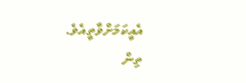އެއީކަމަށްވާތީއެވެ.
ތިން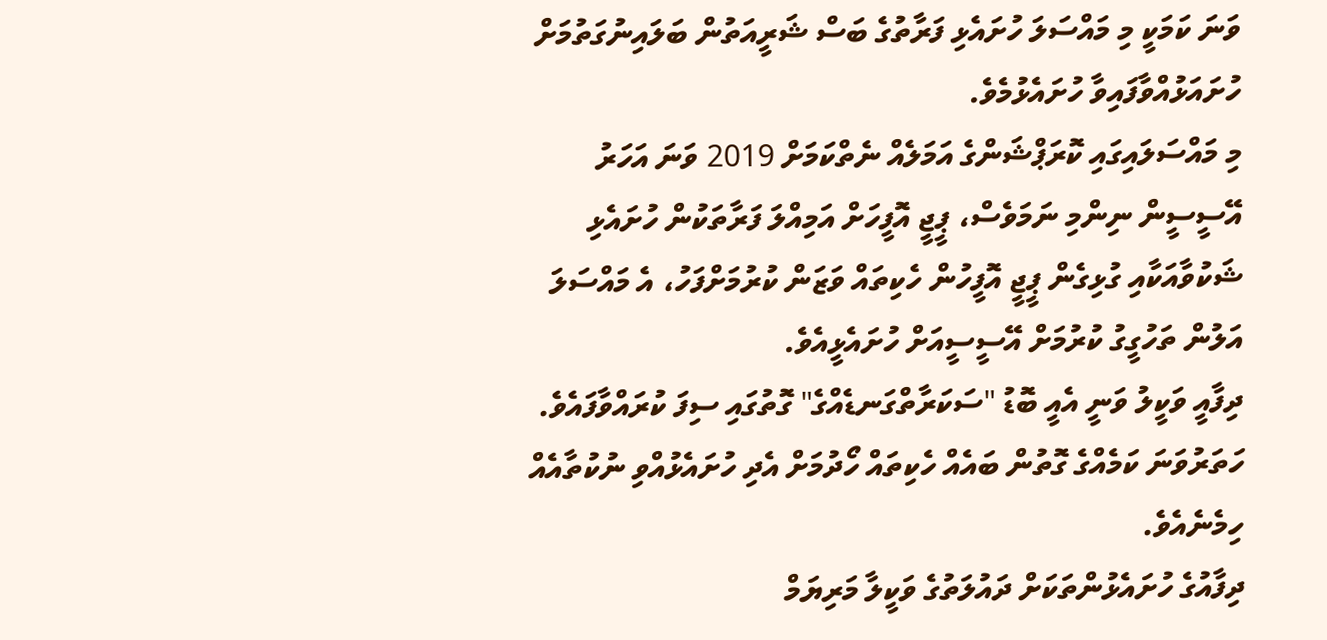ވަނަ ކަމަކީ މި މައްސަލަ ހުށައެޅި ފަރާތުގެ ބަސް ޝަރީއަތުން ބަލައިނުގަތުމަށް ހުށައަޅުއްވާފައިވާ ހުށައެޅުމެވެ.
މި މައްސަލައިގައި ކޮރަޕްޝަންގެ އަމަލެއް ނެތްކަމަށް 2019 ވަނަ އަހަރު އޭސީސީން ނިންމި ނަމަވެސް، ޕީޖީ އޮފީހަށް އަމިއްލަ ފަރާތަކުން ހުށައެޅި ޝަކުވާއަކާއި ގުޅިގެން ޕީޖީ އޮފީހުން ހެކިތައް ވަޒަން ކުރުމަށްފަހު، އެ މައްސަލަ އަލުން ތަހުގީގު ކުރުމަށް އޭސީސީއަށް ހުށައެޅީއެވެ.
ދިފާއީ ވަކީލު ވަނީ އެއީ ބޮޑު "ސަކަރާތްގަނޑެއްގެ" ގޮތުގައި ސިފަ ކުރައްވާފައެވެ.
ހަތަރުވަނަ ކަމެއްގެ ގޮތުން ބައެއް ހެކިތައް ހޯދުމަށް އެދި ހުށައެޅުއްވި ނުކުތާއެއް ހިމެނެއެވެ.
ދިފާއުގެ ހުށައެޅުންތަކަށް ދައުލަތުގެ ވަކީލާ މަރިޔަމް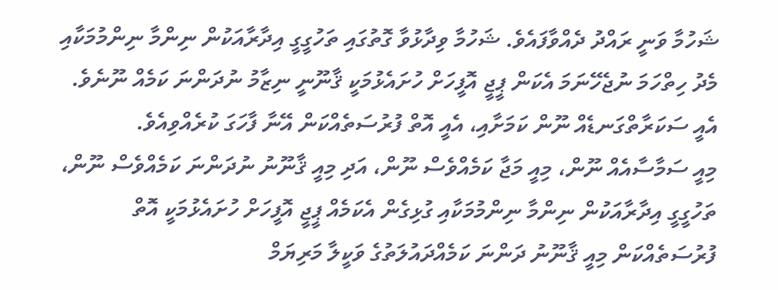ޝަހުމާ ވަނީ ރައްދު ދެއްވާފައެވެ. ޝަހުމާ ވިދާޅުވާ ގޮތުގައި ތަހުގީގީ އިދާރާއަކުން ނިންމާ ނިންމުމަކާއި މެދު ހިތްހަމަ ނުޖެހޭނަމަ އެކަން ޕީޖީ އޮފީހަށް ހުށައެޅުމަކީ ޤާނޫނީ ނިޒާމު ނުދަންނަ ކަމެއް ނޫނެވެ. އެއީ ސަކަރާތްގަނޑެއް ނޫން ކަމަށާއި، އެއީ އޮތް ފުރުސަތެއްކަން އޭނާ ފާހަގަ ކުރެއްވިއެވެ.
މިއީ ސަމާސާއެއް ނޫން، މިއީ މަޖާ ކަމެއްވެސް ނޫން، އަދި މިއީ ޤާނޫނު ނުދަންނަ ކަމެއްވެސް ނޫން، ތަހުގީގީ އިދާރާއަކުން ނިންމާ ނިންމުމަކާއި ގުޅިގެން އެކަމެއް ޕީޖީ އޮފީހަށް ހުށައެޅުމަކީ އޮތް ފުރުސަތެއްކަން މިއީ ޤާނޫނު ދަންނަ ކަމެއްދައުލަތުގެ ވަކީލާ މަރިޔަމް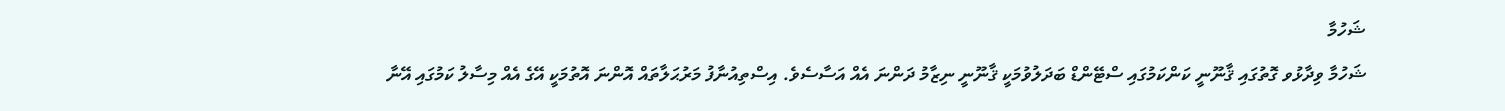ޝަހުމާ
ޝަހުމާ ވިދާޅުވ ގޮތުގައި ޤާނޫނީ ކަންކަމުގައި ސްޓޭންޑް ބަދަލުވުމަކީ ޤާނޫނީ ނިޒާމު ދަންނަ އެއް އަސާސެވެ. އިސްތިއުނާފު މަރުޙަލާތައް އޮންނަ އޮތުމަކީ އޭގެ އެއް މިސާލު ކަމުގައި އޭނާ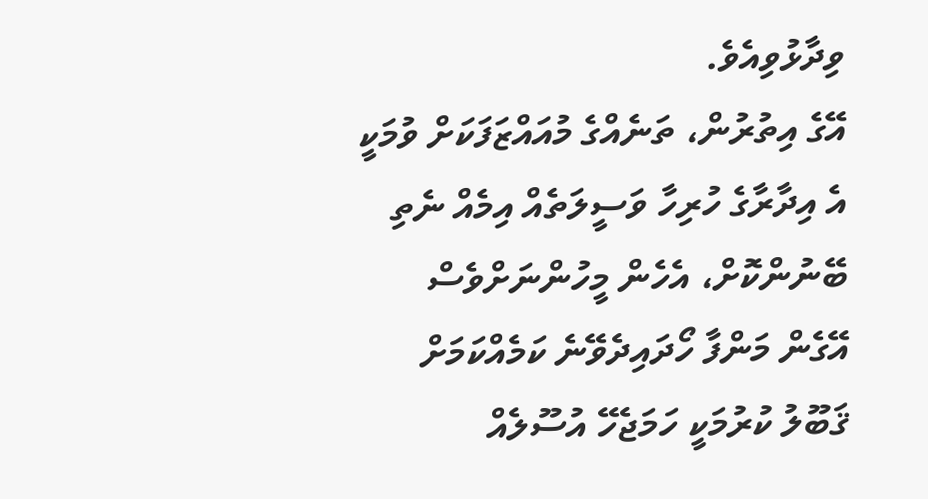ވިދާޅުވިއެވެ.
އޭގެ އިތުރުން، ތަނެއްގެ މުއައްޒަފަކަށް ވުމަކީ އެ އިދާރާގެ ހުރިހާ ވަސީލަތެއް އިމެއް ނެތި ބޭނުންކޮށް، އެހެން މީހުންނަށްވެސް އޭގެން މަންފާ ހޯދައިދެވޭނެ ކަމެއްކަމަށް ޤަބޫލު ކުރުމަކީ ހަމަޖެހޭ އުސޫލެއް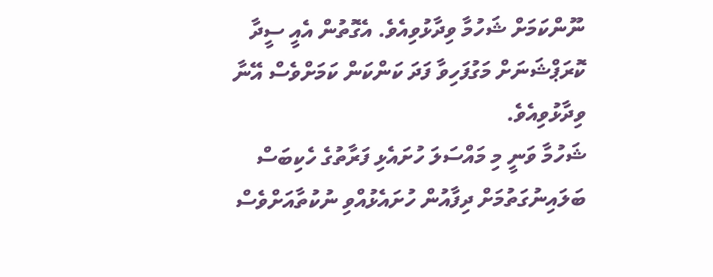ނޫންކަމަށް ޝަހުމާ ވިދާޅުވިއެވެ. އެގޮތުން އެއީ ސީދާ ކޮރަޕްޝަނަށް މަގުފަހިވާ ފަދަ ކަންކަން ކަމަށްވެސް އޭނާ ވިދާޅުވިއެވެ.
ޝަހުމާ ވަނީ މި މައްސަލަ ހުށައެޅި ފަރާތުގެ ހެކިބަސް ބަލައިނުގަތުމަށް ދިފާއުން ހުށައެޅުއްވި ނުކުތާއަށްވެސް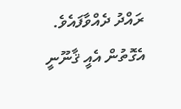ރައްދު ދެއްވާފައެވެ. އެގޮތުން އެއީ ޤާނޫނީ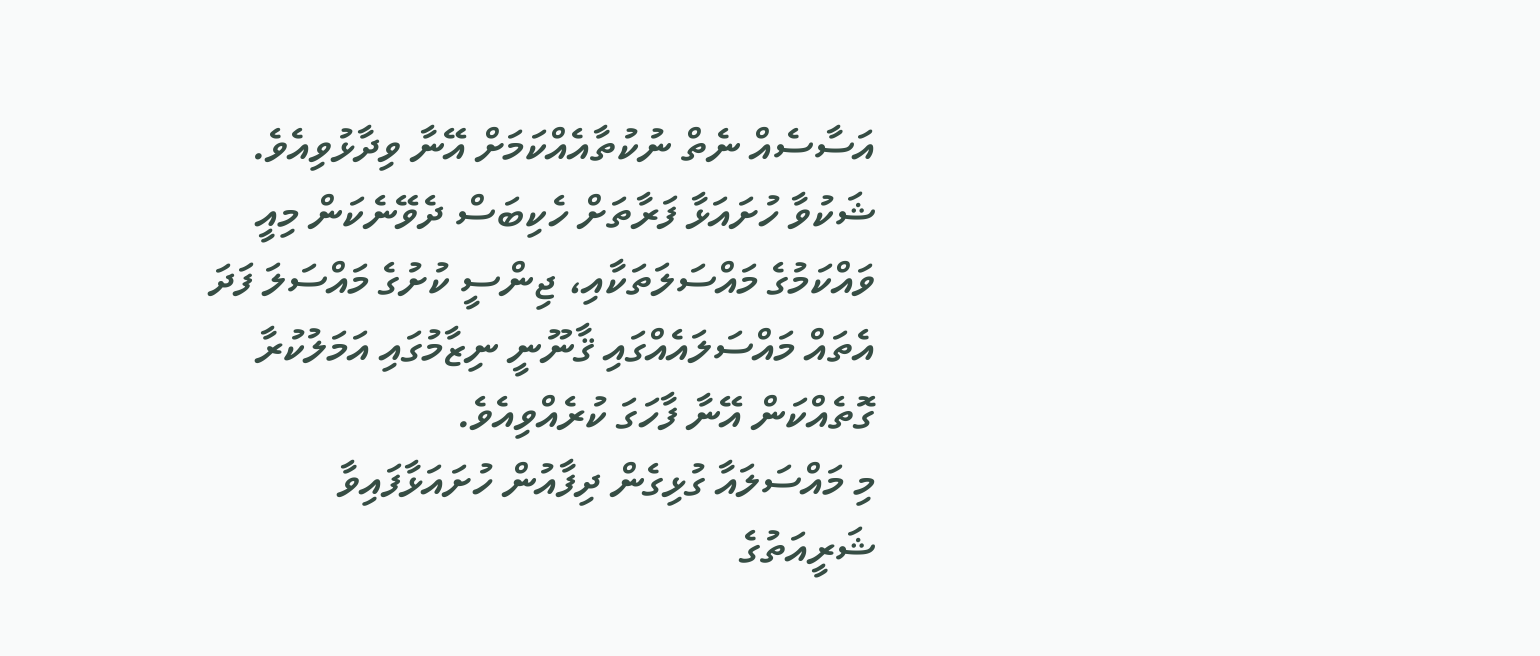އަސާސެއް ނެތް ނުކުތާއެއްކަމަށް އޭނާ ވިދާޅުވިއެވެ. ޝަކުވާ ހުށައަޅާ ފަރާތަށް ހެކިބަސް ދެވޭނެކަން މިއީ ވައްކަމުގެ މައްސަލަތަކާއި، ޖިންސީ ކުށުގެ މައްސަލަ ފަދަ އެތައް މައްސަލައެއްގައި ޤާނޫނީ ނިޒާމުގައި އަމަލުކުރާ ގޮތެއްކަން އޭނާ ފާހަގަ ކުރެއްވިއެވެ.
މި މައްސަލައާ ގުޅިގެން ދިފާއުން ހުށައަޅާފައިވާ ޝަރީއަތުގެ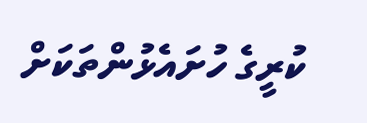ކުރީގެ ހުށައެޅުންތަކަށް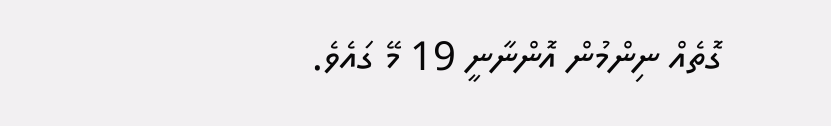ގޮތެއް ނިންމުން އޮންނާނީ 19 މޭ ގައެވެ.